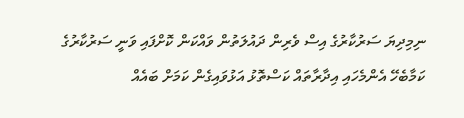ނިމިދިޔަ ސަރުކާރުގެ އިސް ވެރިން ދައުލަތުން ވައްކަން ކޮށްފައި ވަނީ ސަރުކާރުގެ ކަމާބެހޭ އެންމެހައި އިދާރާތައް ކަސްތޮޅު އަޅުވައިގެން ކަމަށް ބައެއް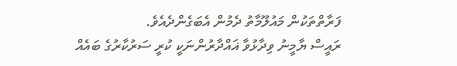ފަރާތްތަކުން މައުލޫމާތު ދެމުން އެބަގެންދެއެވެ.
ރައީސް ޔާމީނު ވިދާޅުވާ ޣައްދާރުންނަކީ ކުރީ ސަރުކާރުގެ ބައެއް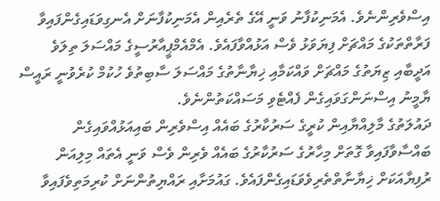އިސްވެރިންނެވެ. އެމަނިކުފާނު ވަނީ އޭގެ ތެރެއިން އެމަނިކުފާނަށް އެނގިވަޑައިގެންފައިވާ ފަރާތްތަކުގެ މައްޗަށް ފިޔަވަޅު ވެސް އަޅުއްވާފައެވެ. އެމްއެމްޕީއާރުސީގެ މައްސަލަ ތިލަވެ އަދީބާއި ޒިޔަތުގެ މައްޗަށް ވައްކަމާއި ޚިޔާނާތުގެ މައްސަލަ ސާބިތުވެ ހުކުމް ކުރެވުނީ ރައީސް ޔާމީނު އިސްނަންގަވައިގެން ފެއްޓެވި މަސައްކަތުންނެވެ.
ދައުލަތުގެ މާލިއްޔާއިން ކުރީގެ ސަރުކާރުގެ ބައެއް އިސްވެރިން ބައިއަޅުއްވައިގެން ބައްސާވާފައިވާ ގޮތަށް މިހާރުގެ ސަރުކާރުގެ ބައެއް ވެރިން ވެސް ވަނީ އެތައް މިލިއަން ރުފިޔާއަކަށް ޚިޔާނާތްތެރިވެވަޑައިގެންފައެވެ. ގައުމަށާއި ރައްޔިތުންނަށް ކުރިމަތިވެފައިވާ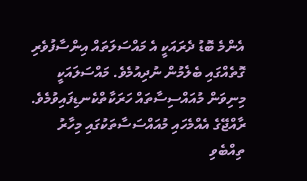އެންމެ ބޮޑު ދެރައަކީ އެ މައްސަލަތައް އިންސާފުވެރި ގޮތެއްގައި ބެލެމުން ނުދިއުމެވެ. މައްސަލައަކީ މިނިވަން މުއައްސިސާތައް ހަރަކާތްކެނޑިފައިވުމެވެ. ރާއްޖޭގެ އެއްމެހައި މުއައްސަސާތަކުގައި މިހާރު ތިއްބެވި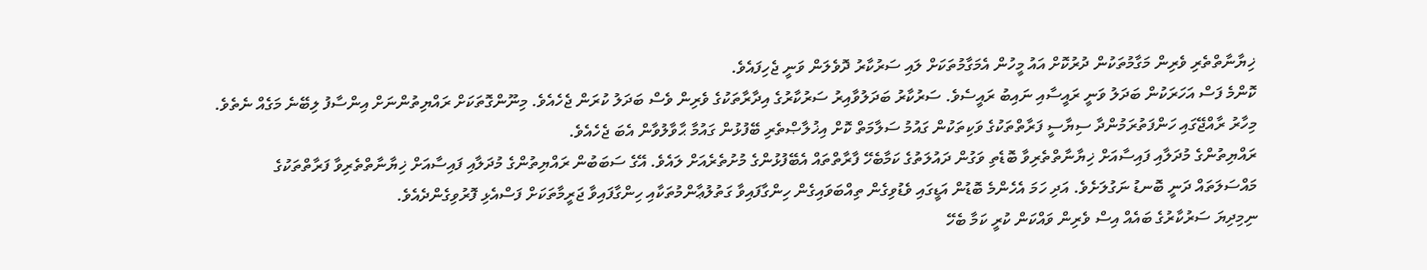ޚިޔާނާތްތެރި ވެރިން މަގާމުތަކުން ދުރުކޮށް އައު މީހުން އެމަގާމުތަކަށް ލައި ސަރުކާރު ދޮވެލަން ވަނީ ޖެހިފައެވެ.
ކޮންމެ ފަސް އަހަރަކުން ބަދަލު ވަނީ ރައީސާއި ނައިބު ރައީސެވެ. ސަރުކާރު ބަދަލުވާއިރު ސަރުކާރުގެ އިދާރާތަކުގެ ވެރިން ވެސް ބަދަލު ކުރަން ޖެހެއެވެ. މިނޫންގޮތަކަށް ރައްޔިތުންނަށް އިންސާފު ލިބޭނެ މަގެއް ނެތެވެ.
މިހާރު ރާއްޖޭގައި ހަންފަތުރަމުންދާ ސިޔާސީ ފަރާތްތަކުގެ ވަކިތަކުން ގައުމު ސަލާމަތް ކޮށް އިޚުލާޞްތެރި ބޭފުޅުން ގައުމާ ޙާވާލުވާން އެބަ ޖެހެއެވެ.
ރައްޔިތުންގެ މުދަލާއި ފައިސާއަށް ޚިޔާނާތްތެރިވާ ބޮޑެތި ވަގުން ދައުލަތުގެ ކަމާބެހޭ ފާރާތްތައް އެބޭފުޅުންގެ މުށުތެރެއަށް ލައެވެ. އޭގެ ސަބަބުން ރައްޔިތުންގެ މުދަލާއި ފައިސާއަށް ޚިޔާނާތްތެރިވާ ފަރާތްތަކުގެ މައްސަލަތައް ދަނީ ބޮނޑު ނަގުލަށެވެ. އަދި ހަމަ އެހެންމެ ބޮޑުން އަޑީގައި ވެޑުވިގެން ތިއްބަވައިގެން ހިންގާފައިވާ ގަތުލުޢާންމުތަކާއި ހިންގާފައިވާ ޖަރީމާތަކަށް ފަސްއެޅި ފޮރުވިގެންދެއެވެ.
ނިމިދިޔަ ސަރުކާރުގެ ބައެއް އިސް ވެރިން ވައްކަން ކުރީ ކަމާ ބެހޭ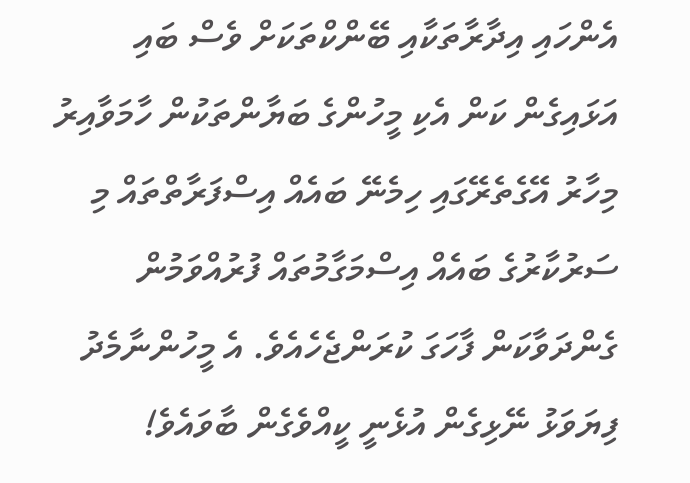އެންހައި އިދާރާތަކާއި ބޭންކްތަކަށް ވެސް ބައި އަޅައިގެން ކަން އެކި މީހުންގެ ބަޔާންތަކުން ހާމަވާއިރު މިހާރު އޭގެތެރޭގައި ހިމެނޭ ބައެއް އިސްފަރާތްތައް މި ސަރުކާރުގެ ބައެއް އިސްމަގާމުތައް ފުރުއްވަމުން ގެންދަވާކަން ފާހަގަ ކުރަންޖެހެއެވެ. އެ މީހުންނާމެދު ފިޔަވަޅު ނޭޅިގެން އުޅެނީ ކީއްވެގެން ބާވައެވެ!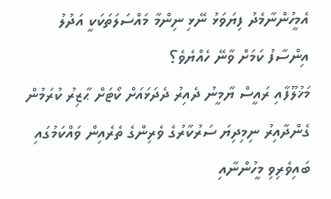އެމީހުންނާމެދު ފިޔަވަޅު ނޭޅި ނިންމާ މައްސަލަތަކަކީ އަދުލު އިންސާފު ކަމަށް ވާނޭ ހެއްޔެވެ؟
މަޚުލޫފާއި ރައީސް ޔާމީނު ދެއިރު ދެދަޅައަށް ކޯޓަށް ޙާޒިރު ކުރަމުން ގެންދާއިރު ނިމިދިޔަ ސަރުކާރުގެ ވެރިންގެ ތެރެއިން ވައްކަމުގައި ބައިވެރިވި މީހުންނާއި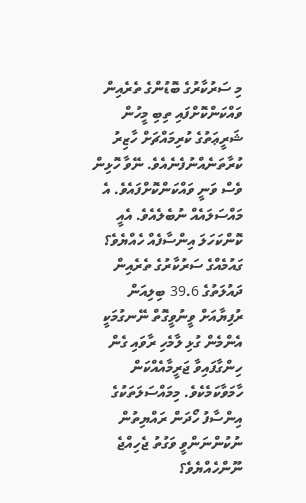މި ސަރުކާރުގެ ބޮޑުންގެ ތެރެއިން ވައްކަންކޮށްފައި ތިބި މީހުން ޝަރީޢަތުގެ ކުރިމައްޗަށް ހާޒިރު ކުރާތަނެއްނުފެނެއެވެ. ނޭވާ ހޮޅިން ވެސް ވަނީ ވައްކަންކޮށްފައެވެ. އެ މައްސަލައެއް ނުބެލެއެވެ. އެއީ ކޮންކަހަލަ އިންސާފެއް ހެއްޔެވެ؟
ގައުމެއްގެ ސަރުކާރުގެ ތެރެއިން ދައުލަތުގެ 39.6 ބިލިއަން ރުފިޔާއަށް ވީނުވީގޮތް ނޭނގުމަކީ އެންމެން ގުޅި ލާމެހި ރާވައި ގެން ހިންގާފައިވާ ޖަރީމާއެއްކަން ހާމަވާކަމެކެވެ. މިމައްސަލަތަކުގެ އިންސާފު ހޯދަން ރައްޔިތުން ނުކުންނަންވީ ވަގުތު ޖެހިއްޖެ ނޫންހެއްޔެވެ؟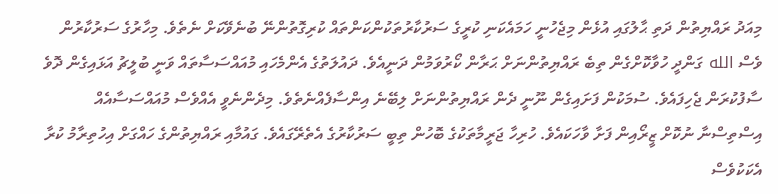މިއަދު ރައްޔިތުން ދަތި ޙާލުގައި އުޅެން މިޖެހުނީ ހަމައެކަނި ކުރީގެ ސަރުކާރުތަކުންކަންތައް ކުރިގޮތުންނޭ ބުނެވޭކަށް ނެތެވެ. މިހާރުގެ ސަރުކާރުން ވެސް الله ގަންދީ ހުވާކޮށްގެން ތިބެ ރައްޔިތުންނަށް ޙަރާން ކޯރުވަމުން ދަނީއެވެ. ދައުލަތުގެ އެންމެހައި މުއައްސަސާތައް ވަނީ ބުލީޗު އަޅައިގެން ދޮވެ ސާފުކުރަން ޖެހިފައެވެ. ސުމަކުން ފަށައިގެން ނޫނީ ދެން ރައްޔިތުންނަށް ލިބޭނެ އިންސާފެއްނެތެވެ. މިދެންނެވީ އެއްވެސް މުއައްސަސާއެއް އިސްތިސްނާ ނުކޮށް ޒީރޯއިން ފަށާ ވާހަކައެވެ. ހުރިހާ ޖަރީމާތަކުގެ ބޮހުން ތިބީ ސަރުކާރުގެ އެތެރޭގައެވެ. ގައުމާއި ރައްޔިތުންގެ ހައްގަށް އިހުތިރާމު ކުރާ އެކަކުވެސް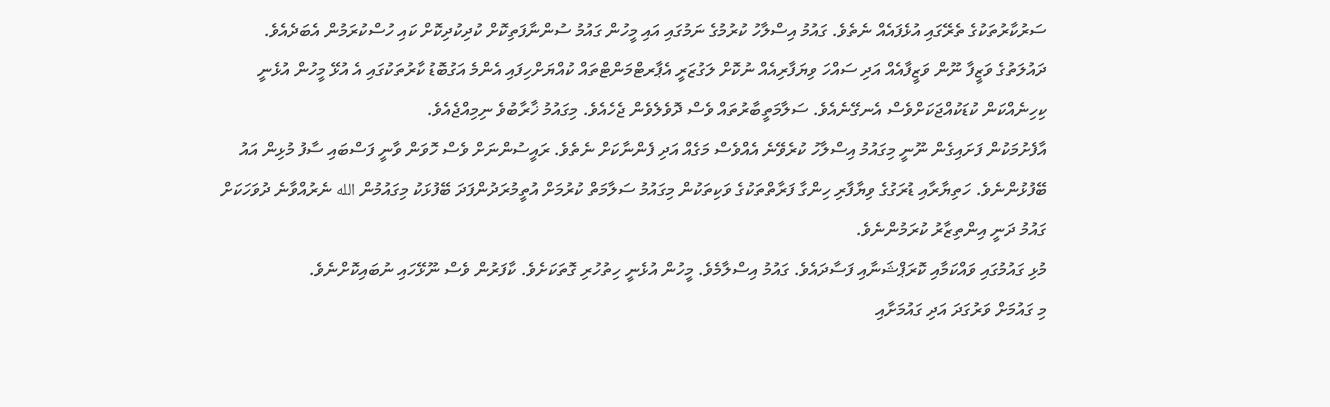ސަރުކާރުތަކުގެ ތެރޭގައި އުޅެފައެއް ނެތެވެ. ގައުމު އިސްލާހު ކުރުމުގެ ނަމުގައި އައި މީހުން ގައުމު ސުންނާފަތިކޮށް ކުދިކުދިކޮށް ކައި ހުސްކުރަމުން އެބަދެއެވެ.
ދައުލަތުގެ ވަޒީފާ ނޫން ވަޒީފާއެއް އަދި ސައްހަ ވިޔަފާރިއެއް ނުކޮށް ލަގުޒަރީ އެޕާރޓްމަންޓްތައް ކުއްޔަށްހިފައި އެންމެ އަގުބޮޑު ކާރުތަކުގައި އެ އުޅޭ މީހުން އުޅެނީ ކިހިނެއްކަން ކުޑަކުއްޖަކަށްވެސް އެނގޭނެއެވެ. ސަލާމަތީބާރުތައް ވެސް ދޮވެލެވެން ޖެހެއެވެ. މިގައުމު ޚާރާބުވެ ނިމިއްޖެއެވެ.
އާފެށުމަކުން ފަށައިގެން ނޫނީ މިގައުމު އިސްލާހު ކުރެވޭނެ އެއްވެސް މަގެއް އަދި ފެންނާކަށް ނެތެވެ. ރައީސުންނަށް ވެސް ހޮވަން ވާނީ ފަސްބައި ސާފު މުޅިން އައު ބޭފުޅުންނެވެ. ހަތިޔާރާއި ޑުރަގުގެ ވިޔާފާރި ހިންގާ ފަރާތްތަކުގެ ވަކިތަކުން މިގައުމު ސަލާމަތް ކުރުމަށް އުތީމުރަދުންފަދަ ބޭފުޅަކު މިގައުމުން الله ނެރުއްވާނެ ދުވަހަކަށް ގައުމު ދަނީ އިންތިޒާރު ކުރަމުންނެވެ.
މުޅި ގައުމުގައި ވައްކަމާއި ކޮރަޕްޝަނާއި ފަސާދައެވެ. ގައުމު އިސްލާމެވެ. މީހުން އުޅެނީ ހިތުހުރި ގޮތަކަށެވެ. ކާފަރުން ވެސް ނޫޅޭހައި ނުބައިކޮށްނެވެ.
މި ގައުމަށް ވަރުގަދަ އަދި ގައުމަށާއި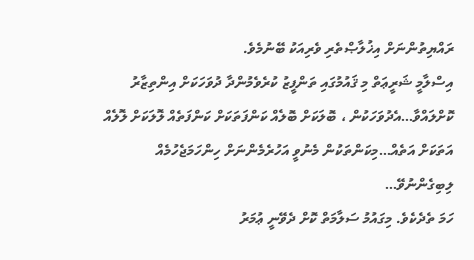ރައްޔިތުންނަށް އިޚުލާޞްތެރި ވެރިއަކު ބޭނުމެވެ.
އިސްލާމީ ޝަރީޢަތް މި ޤައުމުގައި ތަންފީޒު ކުރެވެމުންދާ ދުވަހަކަށް އިންތިޒާރު ކޮށްލައްވާ…އެދުވަހަކުން ، ބޮލަކަށް ބޮލެއް ކަންފަތަކަށް ކަންފަތެއް ލޮލަކަށް ލޮލެއް އަތަކަށް އަތެއް…މިކަންތަކުން މެނުވީ އަހުރެމެންނަށް ހިންހަމަޖެހުމެއް ލިބިގެންނުވޭ…
ހަމަ ތެދެކެވެ. މިގައުމު ސަލާމަތް ކޮށް ދެވޭނީ ޢުމަރު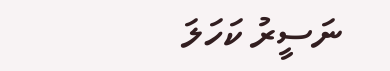ނަސީރު ކަހަލަ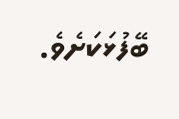ބޭފުޅަކަށެވެ.